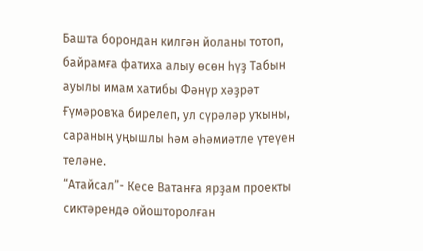Башта борондан килгән йоланы тотоп, байрамға фатиха алыу өсөн һүҙ Табын ауылы имам хатибы Фәнүр хәҙрәт Ғүмәровҡа бирелеп, ул сүрәләр уҡыны, сараның уңышлы һәм әһәмиәтле үтеүен теләне.
“Атайсал”- Кесе Ватанға ярҙам проекты сиктәрендә ойошторолған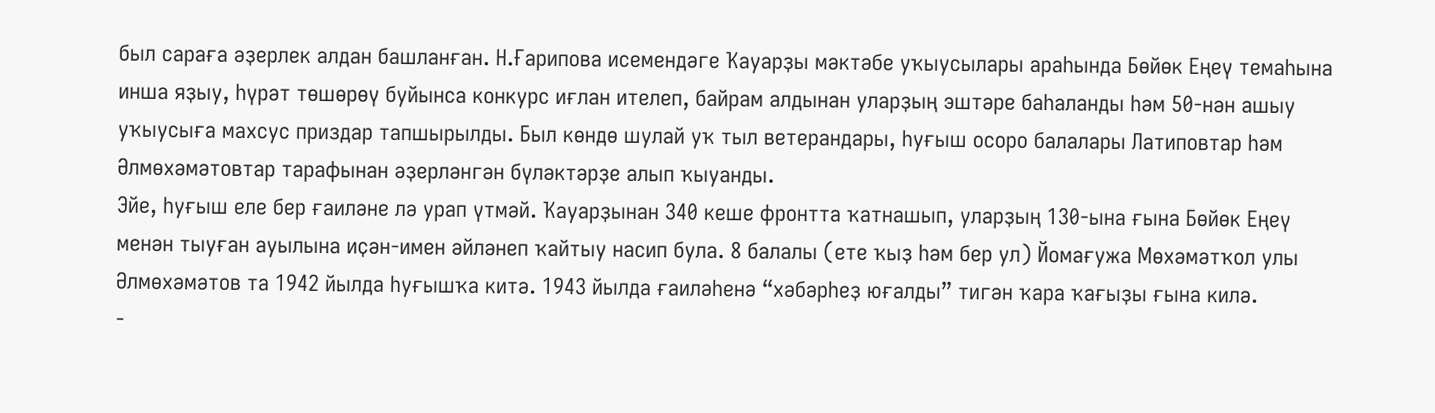был сараға әҙерлек алдан башланған. Н.Ғарипова исемендәге Ҡауарҙы мәктәбе уҡыусылары араһында Бөйөк Еңеү темаһына инша яҙыу, һүрәт төшөрөү буйынса конкурс иғлан ителеп, байрам алдынан уларҙың эштәре баһаланды һәм 50-нән ашыу уҡыусыға махсус приздар тапшырылды. Был көндө шулай уҡ тыл ветерандары, һуғыш осоро балалары Латиповтар һәм Әлмөхәмәтовтар тарафынан әҙерләнгән бүләктәрҙе алып ҡыуанды.
Эйе, һуғыш еле бер ғаиләне лә урап үтмәй. Ҡауарҙынан 340 кеше фронтта ҡатнашып, уларҙың 130-ына ғына Бөйөк Еңеү менән тыуған ауылына иҫән-имен әйләнеп ҡайтыу насип була. 8 балалы (ете ҡыҙ һәм бер ул) Йомағужа Мөхәмәтҡол улы Әлмөхәмәтов та 1942 йылда һуғышҡа китә. 1943 йылда ғаиләһенә “хәбәрһеҙ юғалды” тигән ҡара ҡағыҙы ғына килә.
-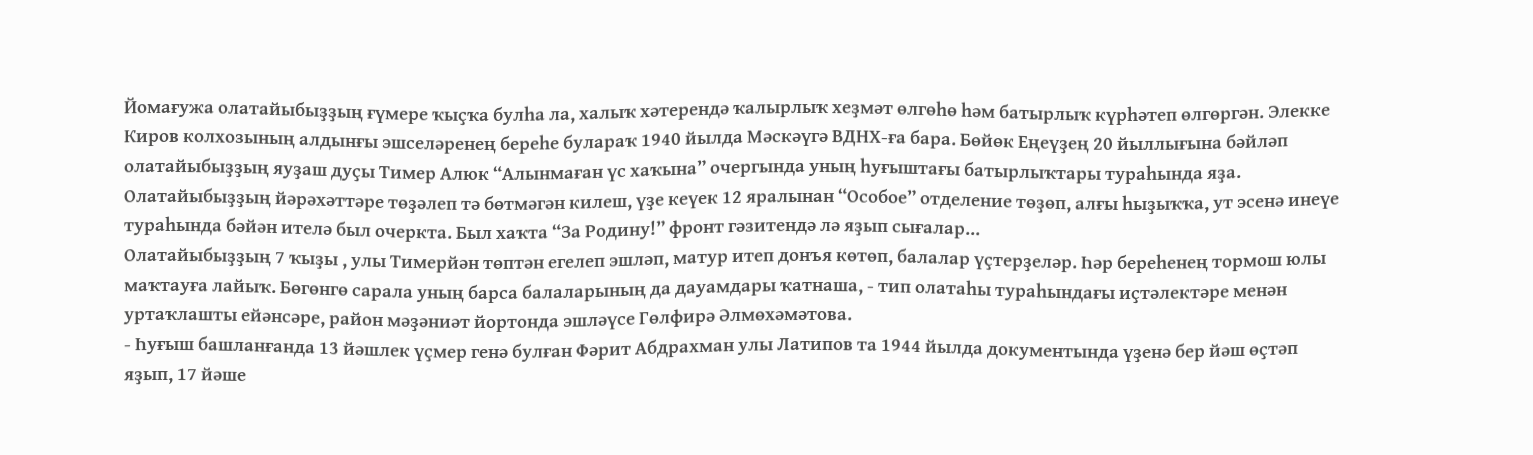Йомағужа олатайыбыҙҙың ғүмере ҡыҫҡа булһа ла, халыҡ хәтерендә ҡалырлыҡ хеҙмәт өлгөһө һәм батырлыҡ күрһәтеп өлгөргән. Элекке Киров колхозының алдынғы эшселәренең береһе булараҡ 1940 йылда Мәскәүгә ВДНХ-ға бара. Бөйөк Еңеүҙең 20 йыллығына бәйләп олатайыбыҙҙың яуҙаш дуҫы Тимер Алюк “Алынмаған үс хаҡына” очергында уның һуғыштағы батырлыҡтары тураһында яҙа. Олатайыбыҙҙың йәрәхәттәре төҙәлеп тә бөтмәгән килеш, үҙе кеүек 12 яралынан “Особое” отделение төҙөп, алғы һыҙыҡҡа, ут эсенә инеүе тураһында бәйән ителә был очеркта. Был хаҡта “За Родину!” фронт гәзитендә лә яҙып сығалар...
Олатайыбыҙҙың 7 ҡыҙы , улы Тимерйән төптән егелеп эшләп, матур итеп донъя көтөп, балалар үҫтерҙеләр. Һәр береһенең тормош юлы маҡтауға лайыҡ. Бөгөнгө сарала уның барса балаларының да дауамдары ҡатнаша, - тип олатаһы тураһындағы иҫтәлектәре менән уртаҡлашты ейәнсәре, район мәҙәниәт йортонда эшләүсе Гөлфирә Әлмөхәмәтова.
- Һуғыш башланғанда 13 йәшлек үҫмер генә булған Фәрит Абдрахман улы Латипов та 1944 йылда документында үҙенә бер йәш өҫтәп яҙып, 17 йәше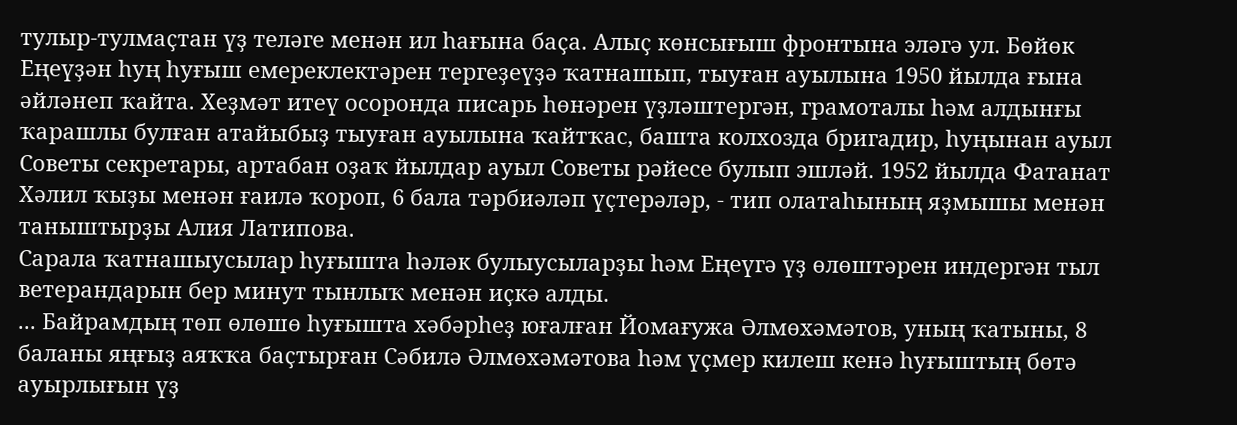тулыр-тулмаҫтан үҙ теләге менән ил һағына баҫа. Алыҫ көнсығыш фронтына эләгә ул. Бөйөк Еңеүҙән һуң һуғыш емереклектәрен тергеҙеүҙә ҡатнашып, тыуған ауылына 1950 йылда ғына әйләнеп ҡайта. Хеҙмәт итеү осоронда писарь һөнәрен үҙләштергән, грамоталы һәм алдынғы ҡарашлы булған атайыбыҙ тыуған ауылына ҡайтҡас, башта колхозда бригадир, һуңынан ауыл Советы секретары, артабан оҙаҡ йылдар ауыл Советы рәйесе булып эшләй. 1952 йылда Фатанат Хәлил ҡыҙы менән ғаилә ҡороп, 6 бала тәрбиәләп үҫтерәләр, - тип олатаһының яҙмышы менән таныштырҙы Алия Латипова.
Сарала ҡатнашыусылар һуғышта һәләк булыусыларҙы һәм Еңеүгә үҙ өлөштәрен индергән тыл ветерандарын бер минут тынлыҡ менән иҫкә алды.
... Байрамдың төп өлөшө һуғышта хәбәрһеҙ юғалған Йомағужа Әлмөхәмәтов, уның ҡатыны, 8 баланы яңғыҙ аяҡҡа баҫтырған Сәбилә Әлмөхәмәтова һәм үҫмер килеш кенә һуғыштың бөтә ауырлығын үҙ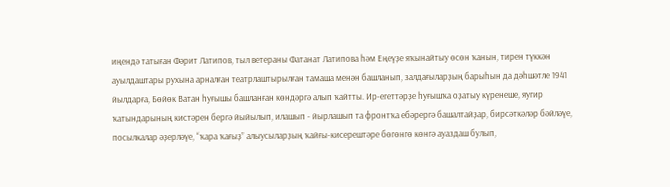иңендә татыған Фәрит Латипов, тыл ветераны Фатанат Латипова һәм Еңеүҙе яҡынайтыу өсөн ҡанын, тирен түккән ауылдаштары рухына арналған театрлаштырылған тамаша менән башланып, залдағыларҙың барыһын да дәһшәтле 1941 йылдарға, Бөйөк Ватан һуғышы башланған көндәргә алып ҡайтты. Ир-егеттәрҙе һуғышҡа оҙатыу күренеше, яугир ҡатындарының кистәрен бергә йыйылып, илашып - йырлашып та фронтҡа ебәрергә башалтайҙар, бирсәткәләр бәйләүе, посылкалар әҙерләүе, “ҡара ҡағыҙ” алыусыларҙың ҡайғы-кисерештәре бөгөнгө көнгә ауаздаш булып,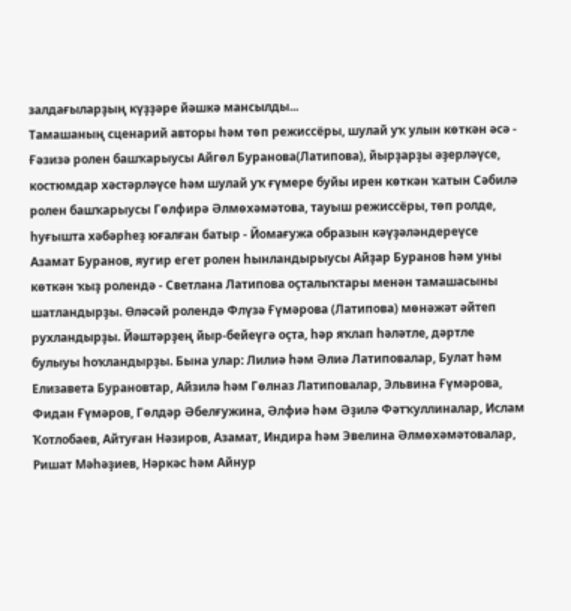залдағыларҙың күҙҙәре йәшкә мансылды...
Тамашаның сценарий авторы һәм төп режиссёры, шулай уҡ улын көткән әсә - Ғәзизә ролен башҡарыусы Айгөл Буранова(Латипова), йырҙарҙы әҙерләүсе, костюмдар хәстәрләүсе һәм шулай уҡ ғүмере буйы ирен көткән ҡатын Сәбилә ролен башҡарыусы Гөлфирә Әлмөхәмәтова, тауыш режиссёры, төп ролде, һуғышта хәбәрһеҙ юғалған батыр - Йомағужа образын кәүҙәләндереүсе Азамат Буранов, яугир егет ролен һынландырыусы Айҙар Буранов һәм уны көткән ҡыҙ ролендә - Светлана Латипова оҫталыҡтары менән тамашасыны шатландырҙы. Өләсәй ролендә Флүзә Ғүмәрова (Латипова) мөнәжәт әйтеп рухландырҙы. Йәштәрҙең йыр-бейеүгә оҫта, һәр яҡлап һәләтле, дәртле булыуы һоҡландырҙы. Бына улар: Лилиә һәм Әлиә Латиповалар, Булат һәм Елизавета Бурановтар, Айзилә һәм Гөлназ Латиповалар, Эльвина Ғүмәрова, Фидан Ғүмәров, Гөлдәр Әбелғужина, Әлфиә һәм Әҙилә Фәтҡуллиналар, Ислам Ҡотлобаев, Айтуған Нәзиров, Азамат, Индира һәм Эвелина Әлмөхәмәтовалар, Ришат Мәһәҙиев, Нәркәс һәм Айнур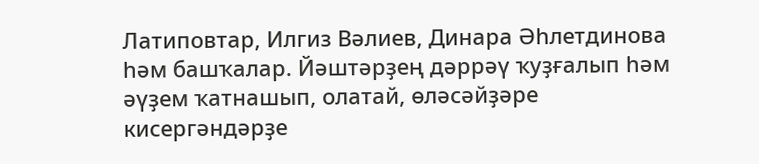Латиповтар, Илгиз Вәлиев, Динара Әһлетдинова һәм башҡалар. Йәштәрҙең дәррәү ҡуҙғалып һәм әүҙем ҡатнашып, олатай, өләсәйҙәре кисергәндәрҙе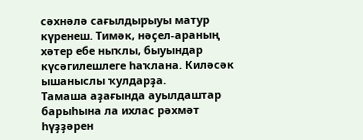сәхнәлә сағылдырыуы матур күренеш. Тимәк, нәҫел-араның хәтер ебе ныҡлы, быуындар күсәгилешлеге һаҡлана. Киләсәк ышаныслы ҡулдарҙа.
Тамаша аҙағында ауылдаштар барыһына ла ихлас рәхмәт һүҙҙәрен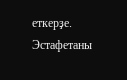еткерҙе. Эстафетаны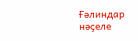Ғәлиндар нәҫеле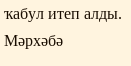ҡабул итеп алды.
Мәрхәбә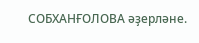СОБХАНҒОЛОВА әҙерләне.